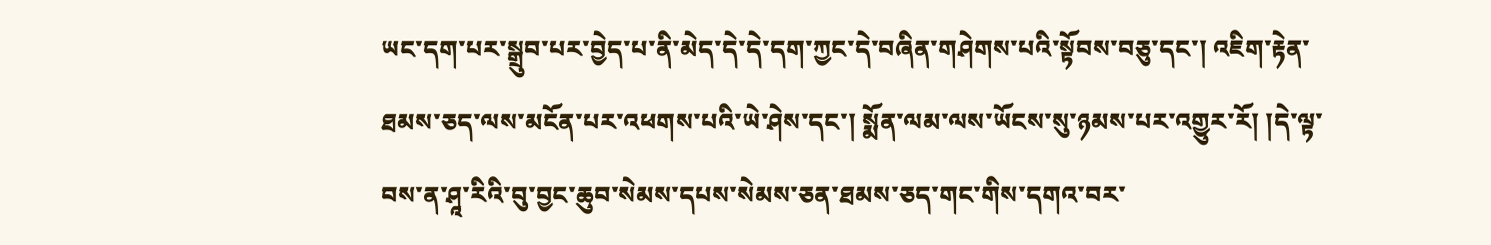ཡང་དག་པར་སྒྲུབ་པར་བྱེད་པ་ནི་མེད་དེ་དེ་དག་ཀྱང་དེ་བཞིན་གཤེགས་པའི་སྟོབས་བཅུ་དང་། འཇིག་རྟེན་ཐམས་ཅད་ལས་མངོན་པར་འཕགས་པའི་ཡེ་ཤེས་དང་། སྨོན་ལམ་ལས་ཡོངས་སུ་ཉམས་པར་འགྱུར་རོ། །དེ་ལྟ་བས་ན་ཤཱ་རིའི་བུ་བྱང་ཆུབ་སེམས་དཔས་སེམས་ཅན་ཐམས་ཅད་གང་གིས་དགའ་བར་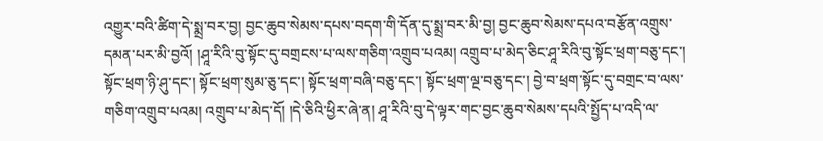འགྱུར་བའི་ཚིག་དེ་སྨྲ་བར་བྱ། བྱང་ཆུབ་སེམས་དཔས་བདག་གི་དོན་དུ་སྨྲ་བར་མི་བྱ། བྱང་ཆུབ་སེམས་དཔའ་བརྩོན་འགྲུས་དམན་པར་མི་བྱའོ། །ཤཱ་རིའི་བུ་སྟོང་དུ་བགྲངས་པ་ལས་གཅིག་འགྲུབ་པའམ། འགྲུབ་པ་མེད་ཅིང་ཤཱ་རིའི་བུ་སྟོང་ཕྲག་བཅུ་དང་། སྟོང་ཕྲག་ཉི་ཤུ་དང་། སྟོང་ཕྲག་སུམ་ཅུ་དང་། སྟོང་ཕྲག་བཞི་བཅུ་དང་། སྟོང་ཕྲག་ལྔ་བཅུ་དང་། བྱེ་བ་ཕྲག་སྟོང་དུ་བགྲང་བ་ལས་གཅིག་འགྲུབ་པའམ། འགྲུབ་པ་མེད་དོ། །དེ་ཅིའི་ཕྱིར་ཞེ་ན། ཤཱ་རིའི་བུ་དེ་ལྟར་གང་བྱང་ཆུབ་སེམས་དཔའི་སྤྱོད་པ་འདི་ལ་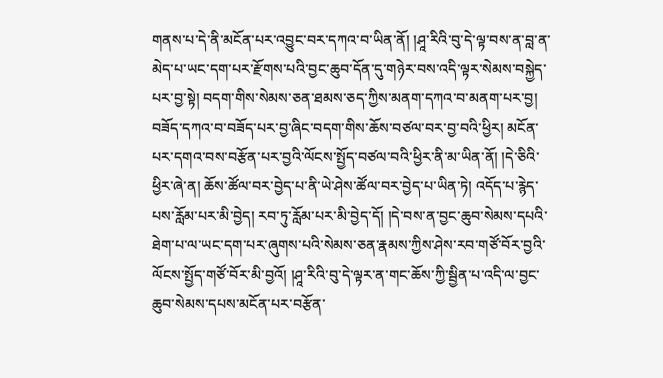གནས་པ་དེ་ནི་མངོན་པར་འབྱུང་བར་དཀའ་བ་ཡིན་ནོ། །ཤཱ་རིའི་བུ་དེ་ལྟ་བས་ན་བླ་ན་མེད་པ་ཡང་དག་པར་རྫོགས་པའི་བྱང་ཆུབ་དོན་དུ་གཉེར་བས་འདི་ལྟར་སེམས་བསྐྱེད་པར་བྱ་སྟེ། བདག་གིས་སེམས་ཅན་ཐམས་ཅད་ཀྱིས་མནག་དཀའ་བ་མནག་པར་བྱ། བཟོད་དཀའ་བ་བཟོད་པར་བྱ་ཞིང་བདག་གིས་ཆོས་བཙལ་བར་བྱ་བའི་ཕྱིར། མངོན་པར་དགའ་བས་བརྩོན་པར་བྱའི་ལོངས་སྤྱོད་བཙལ་བའི་ཕྱིར་ནི་མ་ཡིན་ནོ། །དེ་ཅིའི་ཕྱིར་ཞེ་ན། ཆོས་ཚོལ་བར་བྱེད་པ་ནི་ཡེ་ཤེས་ཚོལ་བར་བྱེད་པ་ཡིན་ཏེ། འདོད་པ་རྙེད་པས་རློམ་པར་མི་བྱེད། རབ་ཏུ་རློམ་པར་མི་བྱེད་དོ། །དེ་བས་ན་བྱང་ཆུབ་སེམས་དཔའི་ཐེག་པ་ལ་ཡང་དག་པར་ཞུགས་པའི་སེམས་ཅན་རྣམས་ཀྱིས་ཤེས་རབ་གཙོ་བོར་བྱའི་ལོངས་སྤྱོད་གཙོ་བོར་མི་བྱའོ། །ཤཱ་རིའི་བུ་དེ་ལྟར་ན་གང་ཆོས་ཀྱི་སྦྱིན་པ་འདི་ལ་བྱང་ཆུབ་སེམས་དཔས་མངོན་པར་བརྩོན་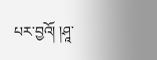པར་བྱའོ། །ཤཱ་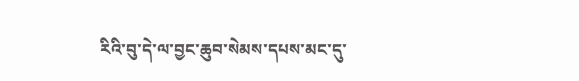རིའི་བུ་དེ་ལ་བྱང་ཆུབ་སེམས་དཔས་མང་དུ་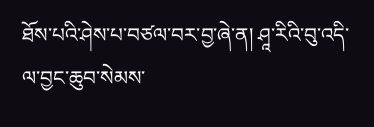ཐོས་པའི་ཤེས་པ་བཙལ་བར་བྱ་ཞེ་ན། ཤཱ་རིའི་བུ་འདི་ལ་བྱང་ཆུབ་སེམས་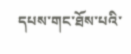དཔས་གང་ཐོས་པའི་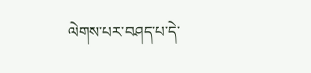ལེགས་པར་བཤད་པ་དེ་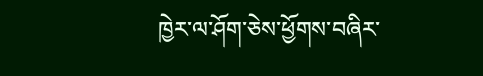ཁྱེར་ལ་ཤོག་ཅེས་ཕྱོགས་བཞིར་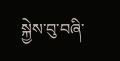སྐྱེས་བུ་བཞི་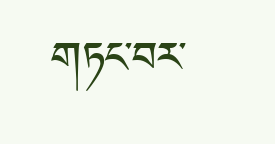གཏང་བར་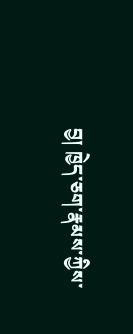བྱ། ཁྱེད་ཅག་རྣམས་ཀྱིས་